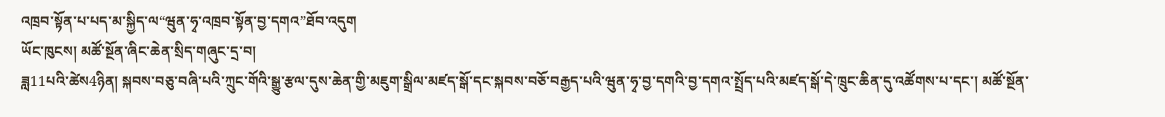འཁྲབ་སྟོན་པ་པད་མ་སྐྱིད་ལ“ཝུན་ཧྭ་འཁྲབ་སྟོན་བྱ་དགའ”ཐོབ་འདུག
ཡོང་ཁུངས། མཚོ་སྔོན་ཞིང་ཆེན་སྲིད་གཞུང་དྲ་བ།
ཟླ11པའི་ཚེས4ཉིན། སྐབས་བཅུ་བཞི་པའི་ཀྲུང་གོའི་སྒྱུ་རྩལ་དུས་ཆེན་གྱི་མཇུག་སྒྲིལ་མཛད་སྒོ་དང་སྐབས་བཅོ་བརྒྱད་པའི་ཝུན་ཧྭ་བྱ་དགའི་བྱ་དགའ་སྤྲོད་པའི་མཛད་སྒོ་དེ་ཁྲུང་ཆིན་དུ་འཚོགས་པ་དང་། མཚོ་སྔོན་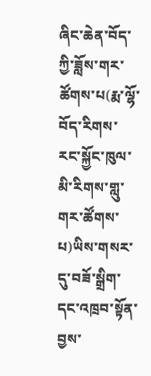ཞིང་ཆེན་བོད་ཀྱི་ཟློས་གར་ཚོགས་པ(རྨ་ལྷོ་བོད་རིགས་རང་སྐྱོང་ཁུལ་མི་རིགས་གླུ་གར་ཚོགས་པ)ཡིས་གསར་དུ་བཟོ་སྒྲིག་དང་འཁྲབ་སྟོན་བྱས་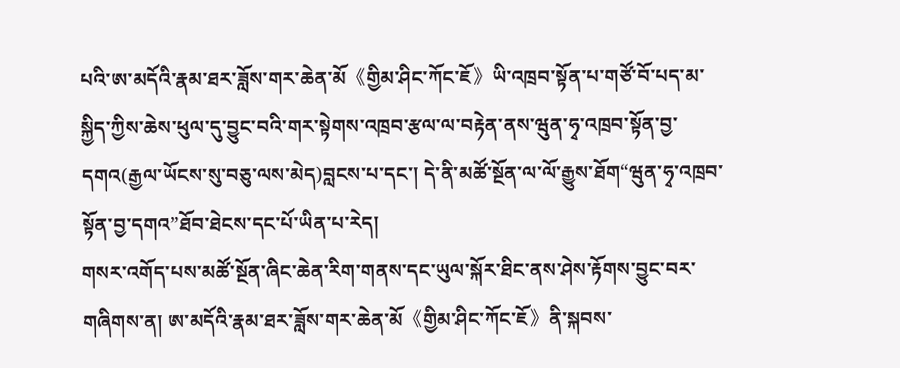པའི་ཨ་མདོའི་རྣམ་ཐར་ཟློས་གར་ཆེན་མོ《གྱིམ་ཤིང་ཀོང་ཇོ》ཡི་འཁྲབ་སྟོན་པ་གཙོ་བོ་པད་མ་སྐྱིད་ཀྱིས་ཆེས་ཕུལ་དུ་བྱུང་བའི་གར་སྟེགས་འཁྲབ་རྩལ་ལ་བརྟེན་ནས་ཝུན་ཧྭ་འཁྲབ་སྟོན་བྱ་དགའ(རྒྱལ་ཡོངས་སུ་བཅུ་ལས་མེད)བླངས་པ་དང་། དེ་ནི་མཚོ་སྔོན་ལ་ལོ་རྒྱུས་ཐོག“ཝུན་ཧྭ་འཁྲབ་སྟོན་བྱ་དགའ”ཐོབ་ཐེངས་དང་པོ་ཡིན་པ་རེད།
གསར་འགོད་པས་མཚོ་སྔོན་ཞིང་ཆེན་རིག་གནས་དང་ཡུལ་སྐོར་ཐིང་ནས་ཤེས་རྟོགས་བྱུང་བར་གཞིགས་ན། ཨ་མདོའི་རྣམ་ཐར་ཟློས་གར་ཆེན་མོ《གྱིམ་ཤིང་ཀོང་ཇོ》ནི་སྐབས་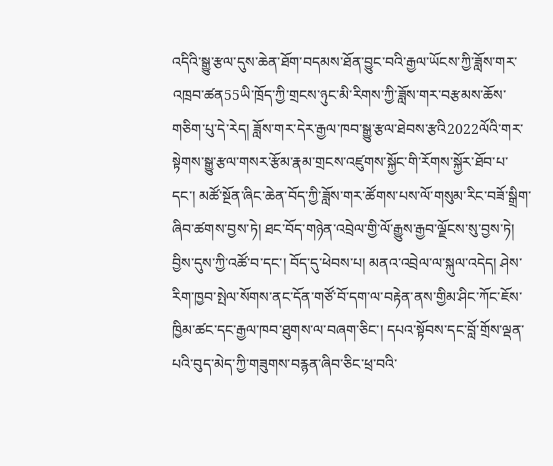འདིའི་སྒྱུ་རྩལ་དུས་ཆེན་ཐོག་བདམས་ཐོན་བྱུང་བའི་རྒྱལ་ཡོངས་ཀྱི་ཟློས་གར་འཁྲབ་ཚན55ཡི་ཁྲོད་ཀྱི་གྲངས་ཉུང་མི་རིགས་ཀྱི་ཟློས་གར་བརྩམས་ཆོས་གཅིག་པུ་དེ་རེད། ཟློས་གར་དེར་རྒྱལ་ཁབ་སྒྱུ་རྩལ་ཐེབས་རྩའི2022ལོའི་གར་སྟེགས་སྒྱུ་རྩལ་གསར་རྩོམ་རྣམ་གྲངས་འཛུགས་སྐྱོང་གི་རོགས་སྐྱོར་ཐོབ་པ་དང་། མཚོ་སྔོན་ཞིང་ཆེན་བོད་ཀྱི་ཟློས་གར་ཚོགས་པས་ལོ་གསུམ་རིང་བཟོ་སྒྲིག་ཞིབ་ཚགས་བྱས་ཏེ། ཐང་བོད་གཉེན་འབྲེལ་གྱི་ལོ་རྒྱུས་རྒྱབ་ལྗོངས་སུ་བྱས་ཏེ། བྱིས་དུས་ཀྱི་འཚོ་བ་དང་། བོད་དུ་ཕེབས་པ། མནའ་འབྲེལ་ལ་སྐུལ་འདེད། ཤེས་རིག་ཁྱབ་སྤེལ་སོགས་ནང་དོན་གཙོ་བོ་དག་ལ་བརྟེན་ནས་གྱིམ་ཤིང་ཀོང་ཇོས་ཁྱིམ་ཚང་དང་རྒྱལ་ཁབ་ཐུགས་ལ་བཞག་ཅིང་། དཔའ་སྟོབས་དང་བློ་གྲོས་ལྡན་པའི་བུད་མེད་ཀྱི་གཟུགས་བརྙན་ཞིབ་ཅིང་ཕྲ་བའི་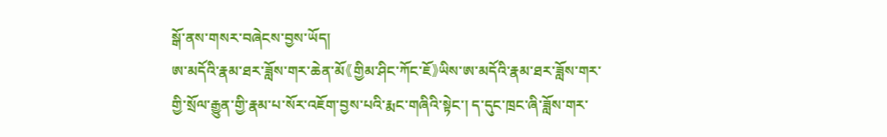སྒོ་ནས་གསར་བཞེངས་བྱས་ཡོད།
ཨ་མདོའི་རྣམ་ཐར་ཟློས་གར་ཆེན་མོ《གྱིམ་ཤིང་ཀོང་ཇོ》ཡིས་ཨ་མདོའི་རྣམ་ཐར་ཟློས་གར་གྱི་སྲོལ་རྒྱུན་གྱི་རྣམ་པ་སོར་འཇོག་བྱས་པའི་རྨང་གཞིའི་སྟེང་། ད་དུང་ཁྲང་ཞི་ཟློས་གར་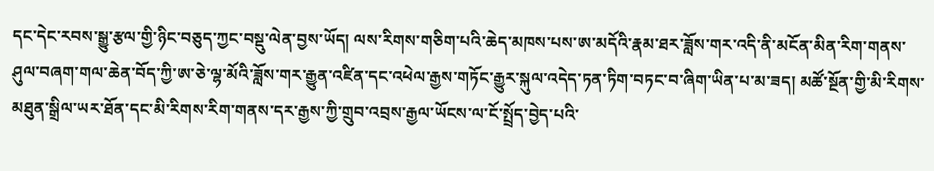དང་དེང་རབས་སྒྱུ་རྩལ་གྱི་ཉིང་བཅུད་ཀྱང་བསྡུ་ལེན་བྱས་ཡོད། ལས་རིགས་གཅིག་པའི་ཆེད་མཁས་པས་ཨ་མདོའི་རྣམ་ཐར་ཟློས་གར་འདི་ནི་མངོན་མིན་རིག་གནས་ཤུལ་བཞག་གལ་ཆེན་བོད་ཀྱི་ཨ་ཅེ་ལྷ་མོའི་ཟློས་གར་རྒྱུན་འཛིན་དང་འཕེལ་རྒྱས་གཏོང་རྒྱུར་སྐུལ་འདེད་ཏན་ཏིག་བཏང་བ་ཞིག་ཡིན་པ་མ་ཟད། མཚོ་སྔོན་གྱི་མི་རིགས་མཐུན་སྒྲིལ་ཡར་ཐོན་དང་མི་རིགས་རིག་གནས་དར་རྒྱས་ཀྱི་གྲུབ་འབྲས་རྒྱལ་ཡོངས་ལ་ངོ་སྤྲོད་བྱེད་པའི་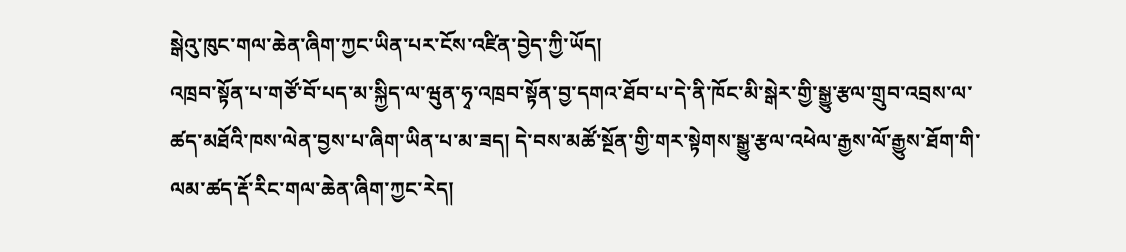སྒེའུ་ཁུང་གལ་ཆེན་ཞིག་ཀྱང་ཡིན་པར་ངོས་འཛིན་བྱེད་ཀྱི་ཡོད།
འཁྲབ་སྟོན་པ་གཙོ་བོ་པད་མ་སྐྱིད་ལ་ཝུན་ཧྭ་འཁྲབ་སྟོན་བྱ་དགའ་ཐོབ་པ་དེ་ནི་ཁོང་མི་སྒེར་གྱི་སྒྱུ་རྩལ་གྲུབ་འབྲས་ལ་ཚད་མཐོའི་ཁས་ལེན་བྱས་པ་ཞིག་ཡིན་པ་མ་ཟད། དེ་བས་མཚོ་སྔོན་གྱི་གར་སྟེགས་སྒྱུ་རྩལ་འཕེལ་རྒྱས་ལོ་རྒྱུས་ཐོག་གི་ལམ་ཚད་རྡོ་རིང་གལ་ཆེན་ཞིག་ཀྱང་རེད།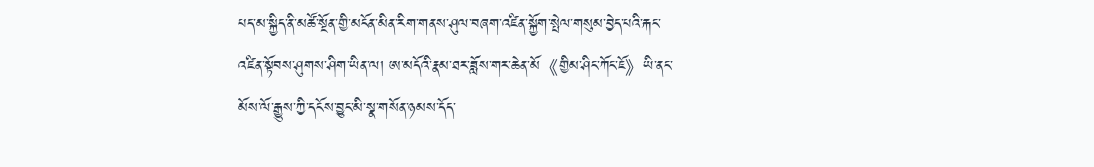པད་མ་སྐྱིད་ནི་མཚོ་སྔོན་གྱི་མངོན་མིན་རིག་གནས་ཤུལ་བཞག་འཛིན་སྐྱོག་སྤེལ་གསུམ་བྱེད་པའི་རྐང་འཛིན་སྟོབས་ཤུགས་ཤིག་ཡིན་ལ། ཨ་མདོའི་རྣམ་ཐར་ཟློས་གར་ཆེན་མོ《གྱིམ་ཤིང་ཀོང་ཇོ》ཡི་ནང་མོས་ལོ་རྒྱུས་ཀྱི་དངོས་བྱུང་མི་སྣ་གསོན་ཉམས་དོད་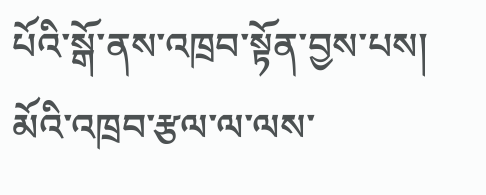པོའི་སྒོ་ནས་འཁྲབ་སྟོན་བྱས་པས། མོའི་འཁྲབ་རྩལ་ལ་ལས་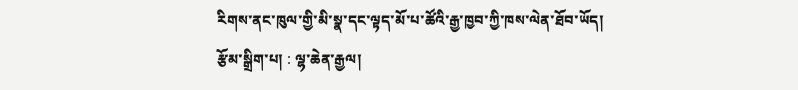རིགས་ནང་ཁུལ་གྱི་མི་སྣ་དང་ལྟད་མོ་པ་ཚོའི་རྒྱ་ཁྱབ་ཀྱི་ཁས་ལེན་ཐོབ་ཡོད།
རྩོམ་སྒྲིག་པ། : ལྷ་ཆེན་རྒྱལ།